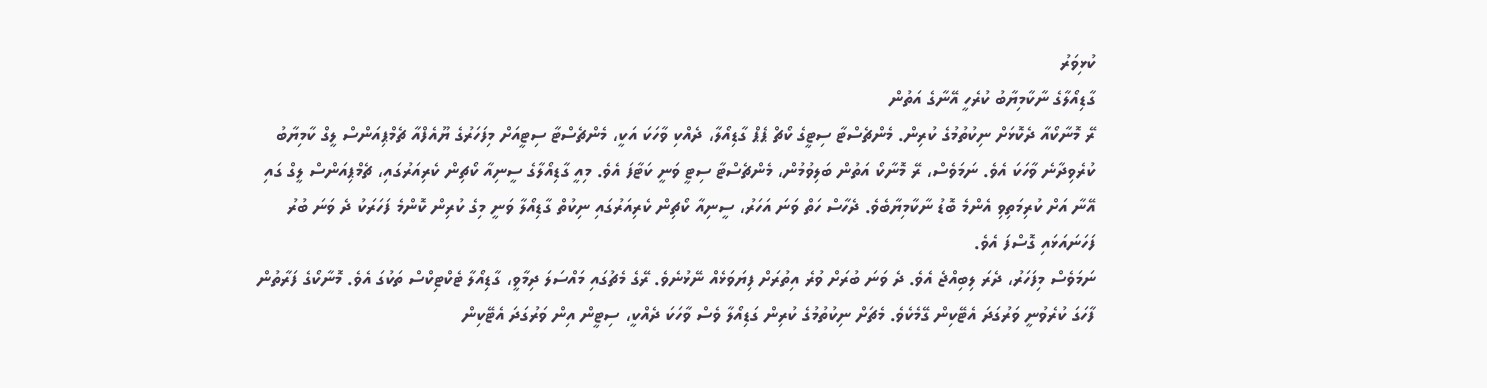ކުޅިވަރު
ގާޑިއޯލާގެ ނާކާމިޔާބު ކުރެހީ އޭނާގެ އަތުން
ރޭ މޮނާކޯއާ ދެކޮޅަށް ނިކުތުމުގެ ކުރިން. މެންޗެސްޓާ ސިޓީގެ ކޯޗް ޕެޕް ގާޑިއޯލާ، ދެއްކި ވާހަކަ އަކީ، މެންޗެސްޓާ ސިޓީއަށް މިފަހަރުގެ ޔޫއެފްއާ ޗެމްޕިއަންސް ލީގް ކާމިޔާބު ކުރެވިދާނެ ވާހަކަ އެވެ. ނަމަވެސް، ރޭ މޮނާކޯ އަތުން ބަލިވުމުން، މެންޗެސްޓާ ސިޓީ ވަނީ ކަޓާފަ އެވެ. މިއީ ގާޑިއޯލާގެ ސީނިއާ ކޯޗިން ކެރިއަރުގައި، ޗެމްޕިއަންސް ލީގް ގައި އޭނާ އަށް ކުރިމަތިވި އެންމެ ބޮޑު ނާކާމިޔާބެވެ. ދެހާސް ހަތް ވަނަ އަހަރު، ސީނިއާ ކޯޗިން ކެރިއަރުގައި ނިކުތް ގާޑިއޯލާ ވަނީ މިގެ ކުރިން ކޮންމެ ފަހަރަކު ދެ ވަނަ ބުރު ފަހަނައަޅައި ގޮސްފަ އެވެ.
ނަމަވެސް މިފަހަރު، ދެރަ ލިބިއްޖެ އެވެ. ދެ ވަނަ ބުރަށް ވުރެ އިތުރަށް ފިޔަވަޅެއް ނޭޅުނެވެ. ރޭގެ މެޗުގައި މައްސަލަ ދިމާވީ، ގާޑިއޯލާ ޓެކްޓިކްސް ތަކުގަ އެވެ. މޮނާކޯގެ ފަރާތުން ފާހަގަ ކުރެވުނީ ވަރުގަދަ އެޓޭކިން ގޭމެކެވެ. މެޗަށް ނިކުތުމުގެ ކުރިން ގަޑިއޯލާ ވެސް ވާހަކަ ދެއްކީ، ސިޓީން އިން ވަރުގަދަ އެޓޭކިން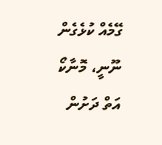ގޭމެއް ކުޅެގެން ނޫނީ، މޮނާކޯ އަތް ދަށުން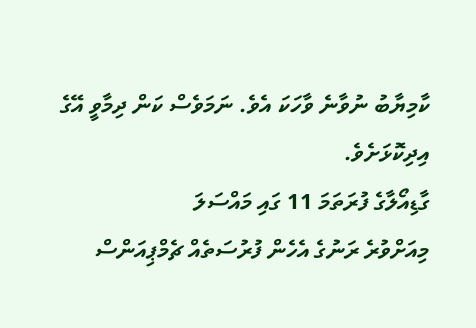ކާމިޔާބު ނުވާނެ ވާހަކަ އެވެ. ނަމަވެސް ކަން ދިމާވީ އޭގެ އިދިކޮޅަށެވެ.
ގާޑިއޯލާގެ ފުރަތަމަ 11 ގައި މައްސަލަ
މިއަށްވުރެ ރަނުގެ އެހެން ފުރުސަތެއް ޗެމްޕިއަންސް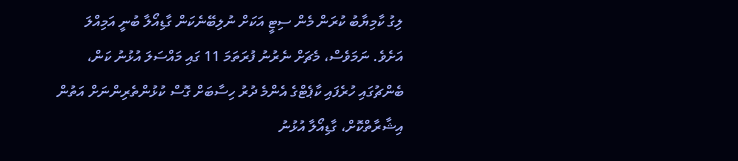ލިގު ކާމިޔާބު ކުރަން މެން ސިޓީ އަކަށް ނުލިބޭނެކަން ގާޑިއޯލާ ބުނީ އަމިއްލަ އަށެވެ. ނަމަވެސް، މެޗަށް ނެރުނު ފުރަތަމަ 11 ގައި މައްސަލަ އުޅުނު ކަން، ބެންޗުގައި ހުރެފައި ކާޕެޓްގެ އެންމެ ދުރު ހިސާބަށް ގޮސް ކުޅުންތެރިންނަށް އަތުން އިޝާރާތްކޮށް، ގާޑިއޯލާ އުޅުނު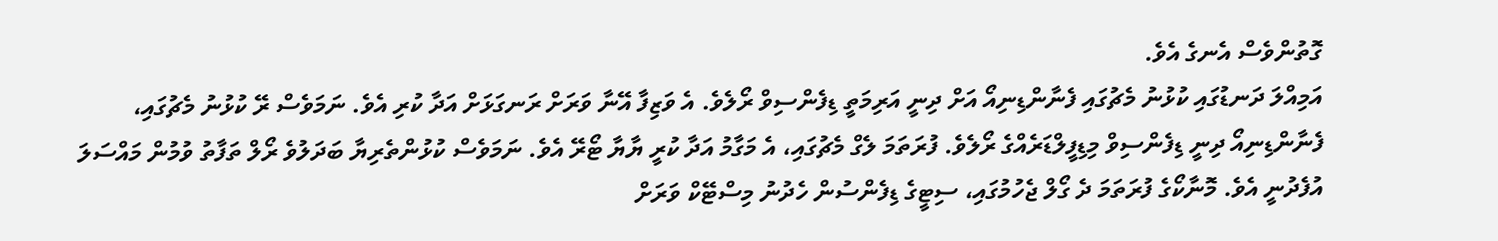ގޮތުންވެސް އެނގެ އެވެ.
އަމިއްލަ ދަނޑުގައި ކުޅުނު މެޗުގައި ފެނާންޑިނިއޯ އަށް ދިނީ އަރިމަތީ ޑިފެންސިވް ރޯލެވެ. އެ ވަޒިފާ އޭނާ ވަރަށް ރަނގަޅަށް އަދާ ކުރި އެވެ. ނަމަވެސް ރޭ ކުޅުނު މެޗުގައި، ފެނާންޑިނިއޯ ދިނީ ޑިފެންސިވް މިޑިފީލްޑަރެއްގެ ރޯލެވެ. ފުރަތަމަ ލެގް މެޗުގައި، އެ މަގާމު އަދާ ކުރީ ޔާޔާ ޓޯރޭ އެވެ. ނަމަވެސް ކުޅުންތެރިޔާ ބަދަލުވެ ރޯލް ތަފާތު ވުމުން މައްސަލަ އުފެދުނީ އެވެ. މޮނާކޯގެ ފުރަތަމަ ދެ ގޯލް ޖެހުމުގައި، ސިޓީގެ ޑިފެންސުން ހެދުނު މިސްޓޭކް ވަރަށް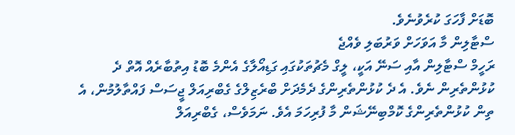ބޮޑަށް ފާހަގަ ކުރެވުނެވެ.
ސްޓާލިން މާ އަވަހަށް ވަރުބަލި ވެއްޖެ
ރަހީމް ސްޓާލިން އާއި ސަނޭ އަކީ، ލީގް މެޗުތަކުގައި ގަޑިއޯލާގެ އެންމެ ބޮޑު އިތުބާރެއް އޮތް ދެ ކުޅުންތެރިން ނެވެ. އެ ދެ ކުޅުންތެރިންގެ ދެމެދަށް ބްރެޒިލްގެ ގެބްރިއަލް ޖީސަސް ފައްތާލުމުން، އެ ތިން ކުޅުންތެރިންގެ ކޮމްބިނޭޝަން މާ ފުރިހަމަ އެވެ. ނަމަވެސް، ގެބްރިއަލް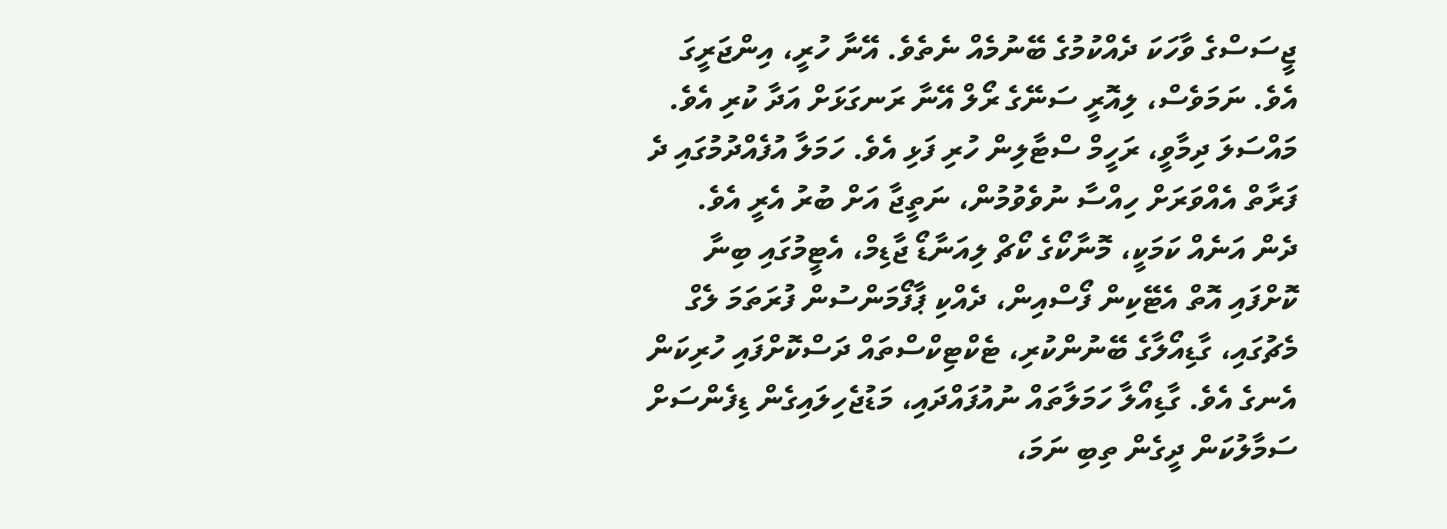ޖީސަސްގެ ވާހަކަ ދެއްކުމުގެ ބޭނުމެއް ނެތެވެ. އޭނާ ހުރީ، އިންޖަރީގަ އެވެ. ނަމަވެސް، ލިއޮރީ ސަނޭގެ ރޯލް އޭނާ ރަނގަޅަށް އަދާ ކުރި އެވެ. މައްސަލަ ދިމާވީ، ރަހީމް ސްޓާލިން ހުރި ފަޅި އެވެ. ހަމަލާ އުފެއްދުމުގައި ދެ ފަރާތް އެއްވަރަށް ހިއްސާ ނުވެވުމުން، ނަތީޖާ އަށް ބުރު އެރީ އެވެ.
ދެން އަނެއް ކަމަކީ، މޮނާކޯގެ ކޯޗް ލިއަނާޑޯ ޖާޑިމް، އެޓީމުގައި ބިނާ ކޮށްފައި އޮތް އެޓޭކިން ފޯސްއިން، ދެއްކި ޕާފޯމަންސުން ފުރަތަމަ ލެގް މެޗުގައި، ގާޑިއޯލާގެ ބޭނުންކުރި، ޓެކްޓިކްސްތައް ދަސްކޮށްފައި ހުރިކަން އެނގެ އެވެ. ގާޑިއޯލާ ހަމަލާތައް ނުއުފައްދައި، މަޑުޖެހިލައިގެން ޑިފެންސަށް ސަމާލުކަން ދީގެން ތިބި ނަމަ،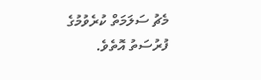މެޗު ސަލަމަތް ކުރެވުމުގެ ފުރުސަތު އޮތެވެ.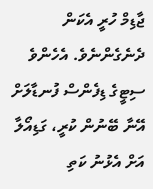ޖާޑިމް ހުރީ އެކަން ދެނެގެންނެވެ. އެހެންވެ ސިޓީގެ ޑިފެންސް ފުނޑާލަށް އޭނާ ބޭނުން ކުރީ، ގަޑިއޯލާ އަށް އެޅުނު ކަތި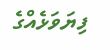ފިޔަވަޅެއްގެ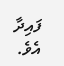ފައިދާ އެވެ.